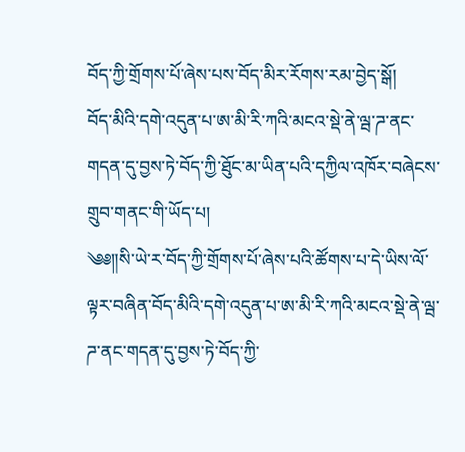བོད་ཀྱི་གྲོགས་པོ་ཞེས་པས་བོད་མིར་རོགས་རམ་བྱེད་སྒོ།
བོད་མིའི་དགེ་འདུན་པ་ཨ་མི་རི་ཀའི་མངའ་སྡེ་ནེ་ལྦ་ཌ་ནང་གདན་དུ་བྱས་ཏེ་བོད་ཀྱི་ཐོུང་མ་ཡིན་པའི་དཀྱིལ་འཁོར་བཞེངས་གྲུབ་གནང་གི་ཡོད་པ།
༄༅༎སི་ཡེ་ར་བོད་ཀྱི་གྲོགས་པོ་ཞེས་པའི་ཚོགས་པ་དེ་ཡིས་ལོ་ལྟར་བཞིན་བོད་མིའི་དགེ་འདུན་པ་ཨ་མི་རི་ཀའི་མངའ་སྡེ་ནེ་ལྦ་ཌ་ནང་གདན་དུ་བྱས་ཏེ་བོད་ཀྱི་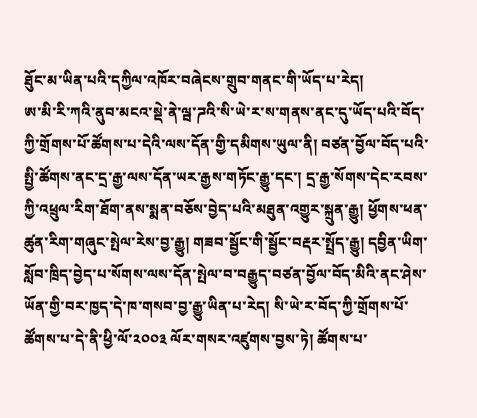ཐོུང་མ་ཡིན་པའི་དཀྱིལ་འཁོར་བཞེངས་གྲུབ་གནང་གི་ཡོད་པ་རེད།
ཨ་མི་རི་ཀའི་ནུབ་མངའ་སྡེ་ནེ་ལྦ་ཌའི་སི་ཡེ་ར་ས་གནས་ནང་དུ་ཡོད་པའི་བོད་ཀྱི་གྲོགས་པོ་ཚོགས་པ་དེའི་ལས་དོན་གྱི་དམིགས་ཡུལ་ནི། བཙན་བྱོལ་བོད་པའི་སྤྱི་ཚོགས་ནང་དྲ་རྒྱ་ལས་དོན་ཡར་རྒྱས་གཏོང་རྒྱུ་དང་། དྲ་རྒྱ་སོགས་དེང་རབས་ཀྱི་འཕྲུལ་རིག་ཐོག་ནས་སྨན་བཅོས་བྱེད་པའི་མཐུན་འགྱུར་སྐྲུན་རྒྱུ། ཕྱོགས་ཕན་ཚུན་རིག་གཞུང་སྤེལ་རེས་བྱ་རྒྱུ། གཟབ་སྦྱོང་གི་སྦྱོང་བརྡར་སྤྲོད་རྒྱུ། དབྱིན་ཡིག་སློབ་ཁྲིད་བྱེད་པ་སོགས་ལས་དོན་སྤེལ་བ་བརྒྱུད་བཙན་བྱོལ་བོད་མིའི་ནང་ཤེས་ཡོན་གྱི་བར་ཁྱད་དེ་ཁ་གསབ་བྱ་རྒྱུ་ཡིན་པ་རེད། སི་ཡེ་ར་བོད་ཀྱི་གྲོགས་པོ་ཚོགས་པ་དེ་ནི་ཕྱི་ལོ་༢༠༠༣ ལོར་གསར་འཛུགས་བྱས་ཏེ། ཚོགས་པ་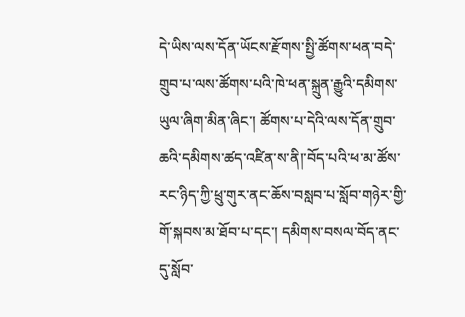དེ་ཡིས་ལས་དོན་ཡོངས་རྫོགས་སྤྱི་ཚོགས་ཕན་བདེ་གྲུབ་པ་ལས་ཚོགས་པའི་ཁེ་ཕན་སྐྲུན་རྒྱུའི་དམིགས་ཡུལ་ཞིག་མིན་ཞིང་། ཚོགས་པ་དེའི་ལས་དོན་གྲུབ་ཆའི་དམིགས་ཚད་འཛིན་ས་ནི།་བོད་པའི་ཕ་མ་ཚོས་རང་ཉིད་ཀྱི་ཕྲུ་གུར་ནང་ཆོས་བསླབ་པ་སློབ་གཉེར་གྱི་གོ་སྐབས་མ་ཐོབ་པ་དང་། དམིགས་བསལ་བོད་ནང་དུ་སློབ་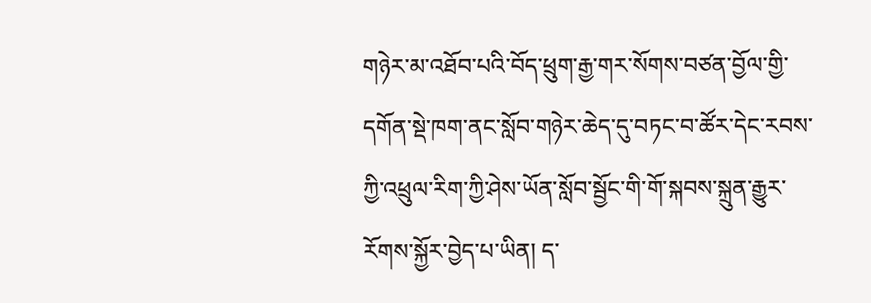གཉེར་མ་འཐོབ་པའི་བོད་ཕྲུག་རྒྱ་གར་སོགས་བཙན་བྱོལ་གྱི་དགོན་སྡེ་ཁག་ནང་སློབ་གཉེར་ཆེད་དུ་བཏང་བ་ཚོར་དེང་རབས་ཀྱི་འཕྲུལ་རིག་ཀྱི་ཤེས་ཡོན་སློབ་སྦྱོང་གི་གོ་སྐབས་སྐྲུན་རྒྱུར་རོགས་སྐྱོར་བྱེད་པ་ཡིན། ད་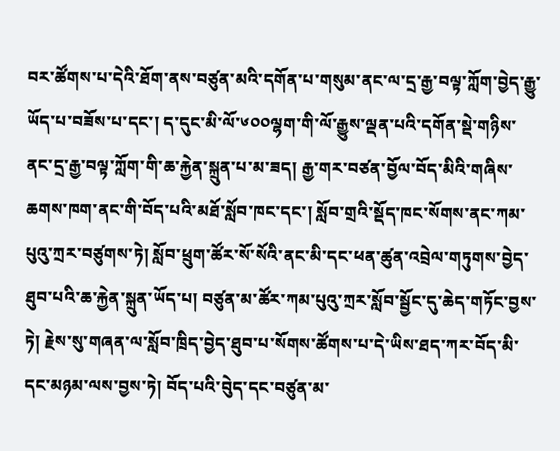བར་ཚོགས་པ་དེའི་ཐོག་ནས་བཙུན་མའི་དགོན་པ་གསུམ་ནང་ལ་དྲ་རྒྱ་བལྟ་ཀློག་བྱེད་རྒྱུ་ཡོད་པ་བཟོས་པ་དང་། ད་དུང་མི་ལོ་༦༠༠ལྷག་གི་ལོ་རྒྱུས་ལྡན་པའི་དགོན་སྡེ་གཉིས་ནང་དྲ་རྒྱ་བལྟ་ཀློག་གི་ཆ་རྐྱེན་སྐྲུན་པ་མ་ཟད། རྒྱ་གར་བཙན་བྱོལ་བོད་མིའི་གཞིས་ཆགས་ཁག་ནང་གི་བོད་པའི་མཐོ་སློབ་ཁང་དང་། སློབ་གྲའི་སྡོད་ཁང་སོགས་ནང་ཀམ་པུའུ་ཀྲར་བཙུགས་ཏེ། སློབ་ཕྲུག་ཚོར་སོ་སོའི་ནང་མི་དང་ཕན་ཚུན་འབྲེལ་གཏུགས་བྱེད་ཐུབ་པའི་ཆ་རྐྱེན་སྐྲུན་ཡོད་པ། བཙུན་མ་ཚོར་ཀམ་པུའུ་ཀྲར་སློབ་སྦྱོང་དུ་ཆེད་གཏོང་བྱས་ཏེ། རྗེས་སུ་གཞན་ལ་སློབ་ཁྲིད་བྱེད་ཐུབ་པ་སོགས་ཚོགས་པ་དེ་ཡིས་ཐད་ཀར་བོད་མི་དང་མཉམ་ལས་བྱས་ཏེ། བོད་པའི་བེུད་དང་བཙུན་མ་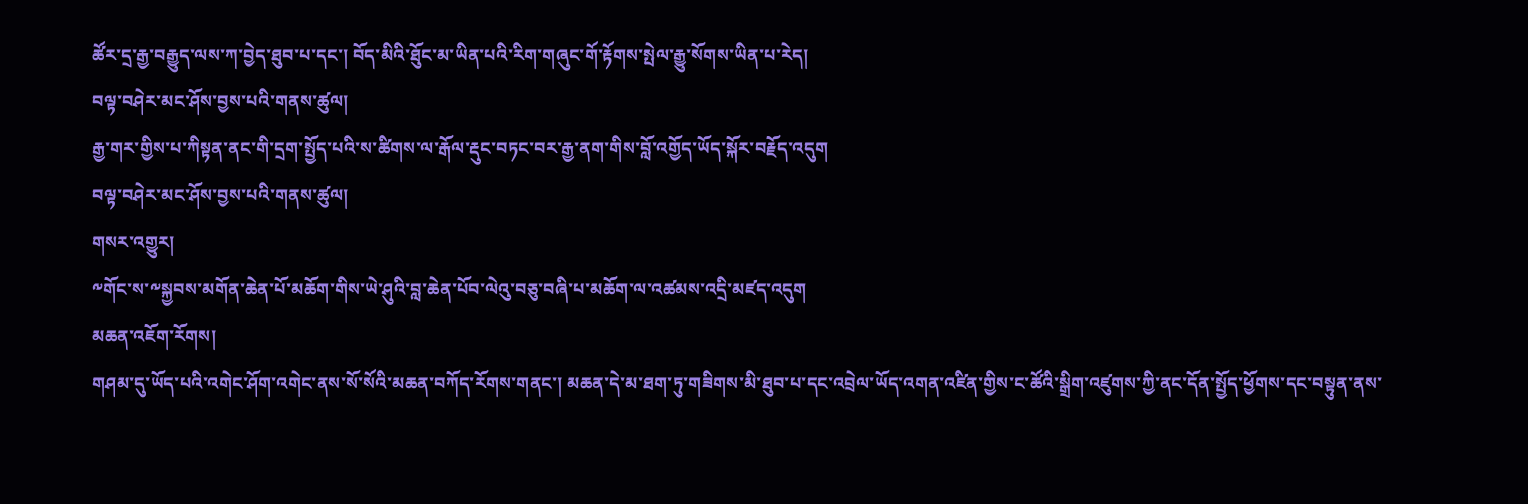ཚོར་དྲ་རྒྱ་བརྒྱུད་ལས་ཀ་བྱེད་ཐུབ་པ་དང་། བོད་མིའི་ཐོུང་མ་ཡིན་པའི་རིག་གཞུང་གོ་རྟོགས་སྤེལ་རྒྱུ་སོགས་ཡིན་པ་རེད།
བལྟ་བཤེར་མང་ཤོས་བྱས་པའི་གནས་ཚུལ།
རྒྱ་གར་གྱིས་པ་ཀིསྟན་ནང་གི་དྲག་སྤྱོད་པའི་ས་ཚིགས་ལ་རྒོལ་རྡུང་བཏང་བར་རྒྱ་ནག་གིས་བློ་འགྱོད་ཡོད་སྐོར་བརྗོད་འདུག
བལྟ་བཤེར་མང་ཤོས་བྱས་པའི་གནས་ཚུལ།
གསར་འགྱུར།
༸གོང་ས་༸སྐྱབས་མགོན་ཆེན་པོ་མཆོག་གིས་ཡེ་ཤུའི་བླ་ཆེན་པོབ་ལེའུ་བཅུ་བཞི་པ་མཆོག་ལ་འཚམས་འདྲི་མཛད་འདུག
མཆན་འཇོག་རོགས།
གཤམ་དུ་ཡོད་པའི་འགེང་ཤོག་འགེང་ནས་སོ་སོའི་མཆན་བཀོད་རོགས་གནང་། མཆན་དེ་མ་ཐག་ཏུ་གཟིགས་མི་ཐུབ་པ་དང་འབྲེལ་ཡོད་འགན་འཛིན་གྱིས་ང་ཚོའི་སྒྲིག་འཛུགས་ཀྱི་ནང་དོན་སྤྱོད་ཕྱོགས་དང་བསྟུན་ནས་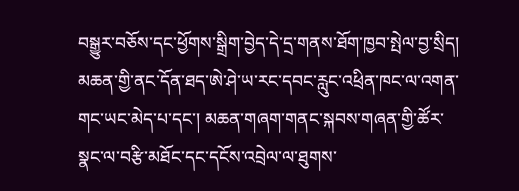བསྒྱུར་བཅོས་དང་ཕྱོགས་སྒྲིག་བྱེད་དེ་དྲ་གནས་ཐོག་ཁྱབ་སྤེལ་བྱ་སྲིད། མཆན་གྱི་ནང་དོན་ཐད་ཨེ་ཤེ་ཡ་རང་དབང་རླུང་འཕྲིན་ཁང་ལ་འགན་གང་ཡང་མེད་པ་དང་། མཆན་གཞག་གནང་སྐབས་གཞན་གྱི་ཚོར་སྣང་ལ་བརྩི་མཐོང་དང་དངོས་འབྲེལ་ལ་ཐུགས་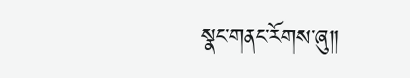སྣང་གནང་རོགས་ཞུ༎